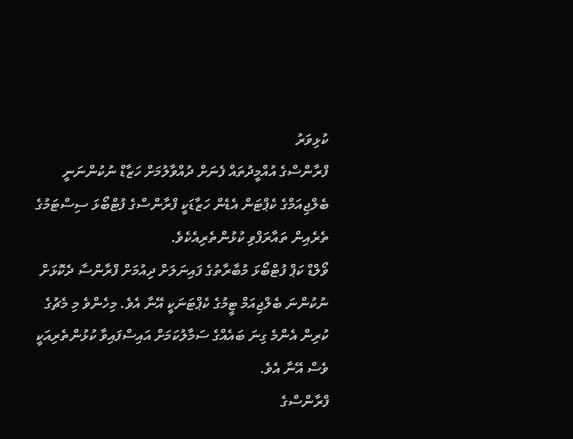ކުޅިވަރު
ފްރާންސްގެ އުއްމީދުތައް ފެނަށް ދުއްވާލުމަށް ހަޒާޑް ނުކުންނަނީ
ބެލްޖިއަމްގެ ކެޕްޓަން އެޑެން ހަޒާޑަކީ ފްރާންސްގެ ފުޓްބޯޅަ ސިސްޓަމުގެ ތެރެއިން ތައާރަފްވި ކުޅުންތެރިއެކެވެ.
ވޯލްޑް ކަޕް ފުޓްބޯޅަ މުބާރާތުގެ ފައިނަލަށް ދިއުމަށް ފްރާންސާ ދެކޮޅަށް ނުކުންނަ ބެލްޖިއަމް ޓީމުގެ ކެޕްޓަނަކީ އޭނާ އެވެ. މިހެންވެ މި މެޗުގެ ކުރިން އެންމެ ގިނަ ބައެއްގެ ސަމާލުކަމަށް އައިސްފައިވާ ކުޅުންތެރިއަކީ ވެސް އޭނާ އެވެ.
ފްރާންސްގެ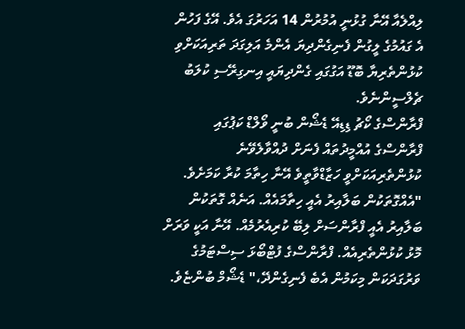ލިއްލެއާ އޭނާ ގުޅުނީ އުމުރުން 14 އަހަރުގަ އެވެ. އޭގެ ފަހުން އެ ގައުމުގެ ލީގުން ފެނިގެންދިޔަ އެންމެ އަލިގަދަ ތަރިއަކަށްވި ކުޅުންތެރިޔާ ބޮޑޫ އަގުގައި ގެންދިޔައީ އިނގިރޭސި ކުލަބު ޗެލްސީންނެވެ.
ފްރާންސްގެ ކޯޗު ޑިޑިއޭ ޑެޝޯން ބުނީ ވޯލްޑް ކަޕުގައި ފްރާންސްގެ އުއްމީދުތައް ފެނަށް ދުއްވާލެވޭނެ ކުޅުންތެރިއަކަށްވީ ހަޒާޑްވާތީވެ އޭނާ ހިތާމަ ކުރާ ކަމަށެވެ.
"އެއްގޮތަކުން ބަލާއިރު އެއީ ހިތާމައެއް. އަނެއް ގޮތަކުން ބަލާއިރު އެއީ ފްރާންސަށް ލިބޭ ކުރިއެރުމެއް. އޭނާ އަކީ ވަރަށް މޮޅު ކުޅުންތެރިއެއް. ފްރާންސްގެ ފުޓްބޯޅަ ސިސްޓަމުގެ ވަރުގަދަކަން މިކަމުން އެބެ ފެނިގެންދޭ،" ޑެޝޯމް ބުންޏެވެ.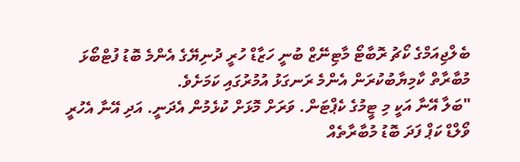ބެލްޖިއަމްގެ ކޯޗު ރޮބާޓޯ މާޓިނޭޒް ބުނީ ހަޒާޑް ހުރީ ދުނިޔޭގެ އެންމެ ބޮޑު ފުޓްބޯޅަ މުބާރާތް ކާމިޔާބުކުރަން އެންމެ ރަނގަޅު އުމުރުގައި ކަމަށެވެ.
"ބަލާ އޭނާ އަކީ މި ޓީމުގެ ކެޕްޓަން. ވަރަށް މޮޅަށް ކުޅެމުން އެދަނީ. އަދި އޭނާ އެހުރީ ވޯލްޑް ކަޕް ފަދަ ބޮޑު މުބާރާތެއް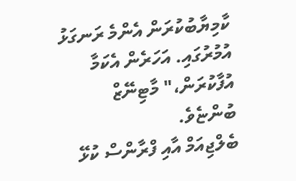ކާމިޔާބުކުރަން އެންމެ ރަނގަޅު އުމުރުގައި. އަހަރެން އެކަމާ އުފާކުރަން،" މާޓިނޭޒް ބުންޏެވެ.
ބެލްޖިއަމް އާއި ފްރާންސް ކުޅޭ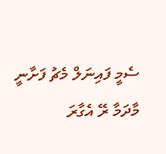ސެމީ ފައިނަލް މެޗު ފަށާނީ މާދަމާ ރޭ އެގާރަ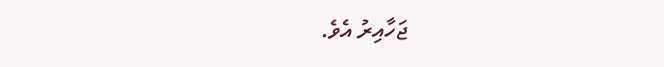ޖަހާއިރު އެވެ.